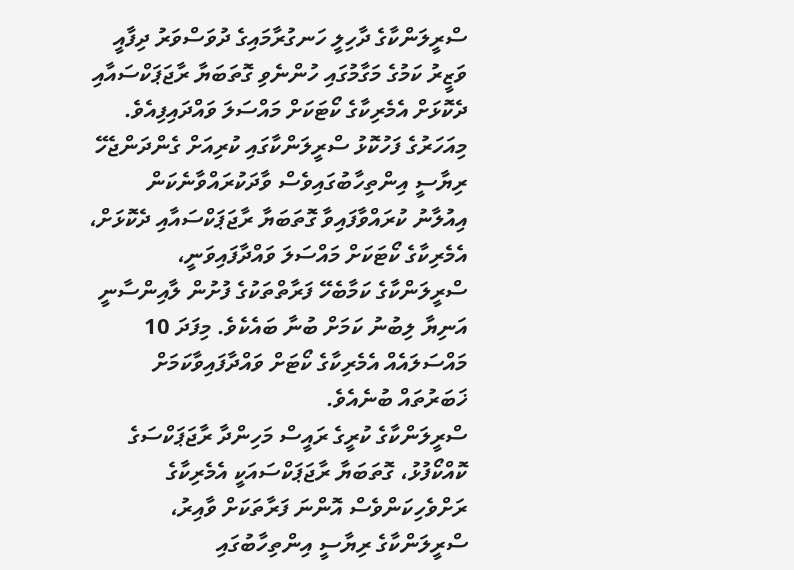ސްރީލަންކާގެ ދާހިލީ ހަނގުރާމައިގެ ދުވަސްވަރު ދިފާއީ ވަޒީރު ކަމުގެ މަގާމުގައި ހުންނެވި ގޮތަބަޔާ ރާޖަޕަކްސައާއި ދެކޮޅަށް އެމެރިކާގެ ކޯޓަކަށް މައްސަލަ ވައްދައިފިއެވެ.
މިއަހަރުގެ ފަހުކޮޅު ސްރީލަންކާގައި ކުރިއަށް ގެންދަންޖެހޭ ރިޔާސީ އިންތިހާބުގައިވެސް ވާދަކުރައްވާނެކަން އިއުލާނު ކުރައްވާފައިވާ ގޮތަބަޔާ ރާޖަޕަކްސައާއި ދެކޮޅަށް، އެމެރިކާގެ ކޯޓަކަށް މައްސަލަ ވައްދާފައިވަނީ، ސްރީލަންކާގެ ކަމާބެހޭ ފަރާތްތަކުގެ ފުށުން ލާއިންސާނީ އަނިޔާ ލިބުނު ކަމަށް ބުނާ ބައެކެވެ. މިފަދަ 10 މައްސަލައެއް އެމެރިކާގެ ކޯޓަށް ވައްދާފައިވާކަމަށް ޚަބަރުތައް ބުނެއެވެ.
ސްރީލަންކާގެ ކުރީގެ ރައީސް މަހިންދާ ރާޖަޕަކްސަގެ ކޮއްކޯފުޅު، ގޮތަބަޔާ ރާޖަޕަކްސައަކީ އެމެރިކާގެ ރަށްވެހިކަންވެސް އޮންނަ ފަރާތަކަށް ވާއިރު، ސްރީލަންކާގެ ރިޔާސީ އިންތިހާބުގައި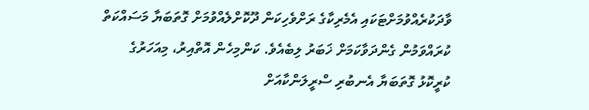ވާދަކުރެއްވުމަށްޓަކައި އެމެރިކާގެ ރަށްވެހިކަން ދޫކޮށްލެއްވުމަށް ގޮތަބަޔާ މަސައްކަތް ކުރައްވަމުން ގެންދަވާކަމަށް ޚަބަރު ލިބެއެވެ. ކަންމިހެން އޮތްއިރު، މިއަހަރުގެ ކުރީކޮޅު ގޮތަބަޔާ އެނބުރި ސްރީލަންކާއަށް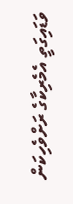ވަޑައިގަތީ އެމެރިކާގެ ރަށްވެހިކަން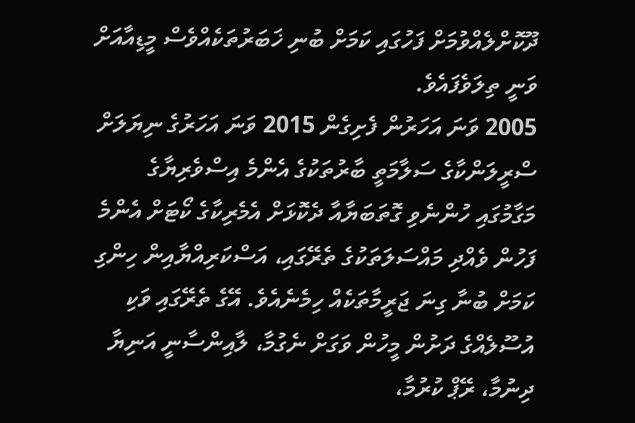ދޫކޮށްލެއްވުމަށް ފަހުގައި ކަމަށް ބުނި ޚަބަރުތަކެއްވެސް މީޑިއާއަށް ވަނީ ތިލަވެފައެވެ.
2005 ވަނަ އަހަރުން ފެށިގެން 2015 ވަނަ އަހަރުގެ ނިޔަލަށް ސްރީލަންކާގެ ސަލާމަތީ ބާރުތަކުގެ އެންމެ އިސްވެރިޔާގެ މަގާމުގައި ހުންނެވި ގޮތަބަޔާއާ ދެކޮޅަށް އެމެރިކާގެ ކޯޓަށް އެންމެ ފަހުން ވެއްދި މައްސަލަތަކުގެ ތެރޭގައި، އަސްކަރިއްޔާއިން ހިންގި ކަމަށް ބުނާ ގިނަ ޖަރީމާތަކެއް ހިމެނެއެވެ. އޭގެ ތެރޭގައި ވަކި އުސޫލެއްގެ ދަށުން މީހުން ވަގަށް ނެގުމާ، ލާއިންސާނީ އަނިޔާ ދިނުމާ، ރޭޕް ކުރުމާ،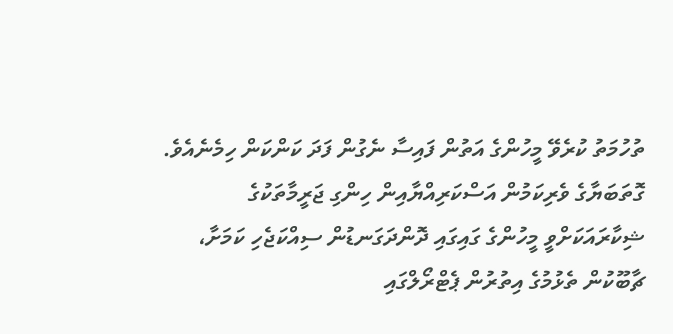ތުހުމަތު ކުރެވޭ މީހުންގެ އަތުން ފައިސާ ނެގުން ފަދަ ކަންކަން ހިމެނެއެވެ.
ގޮތަބަޔާގެ ވެރިކަމުން އަސްކަރިއްޔާއިން ހިންގި ޖަރީމާތަކުގެ ޝިކާރައަކަށްވީ މީހުންގެ ގައިގައި ދޮންދަގަނޑުން ސިއްކަޖެހި ކަމަށާ، ޗާބޫކުން ތެޅުމުގެ އިތުރުން ޕެޓްރޯލްގައި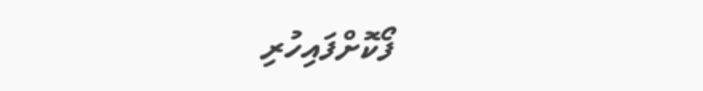ފޯކޮށްފައިހުރި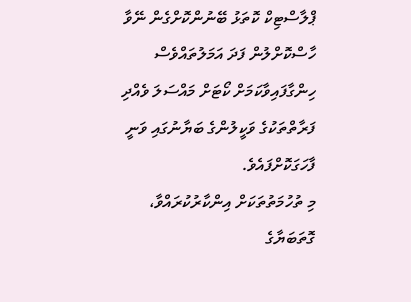ޕްލާސްޓިކް ކޮތަޅު ބޭނުންކޮށްގެން ނޭވާ ހާސްކޮށްލުން ފަދަ އަމަލުތައްވެސް ހިންގާފައިވާކަމަށް ކޯޓަށް މައްސަލަ ވެއްދި ފަރާތްތަކުގެ ވަކީލުންގެ ބަޔާނުގައި ވަނީ ފާހަގަކޮށްފައެވެ.
މި ތުހުމަތުތަކަށް އިންކާރުކުރައްވާ، ގޮތަބަޔާގެ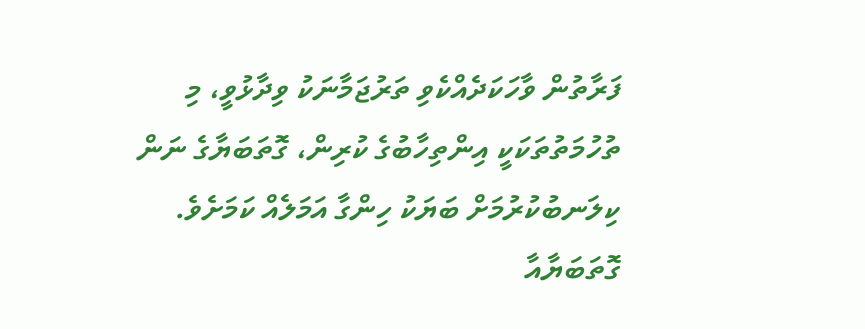ފަރާތުން ވާހަކަދެއްކެވި ތަރުޖަމާނަކު ވިދާޅުވީ، މި ތުހުމަތުތަކަކީ އިންތިހާބުގެ ކުރިން، ގޮތަބަޔާގެ ނަން ކިލަނބުކުރުމަށް ބަޔަކު ހިންގާ އަމަލެއް ކަމަށެވެ.
ގޮތަބަޔާއާ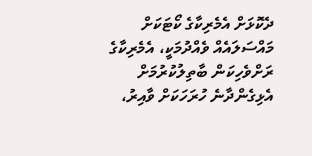ދެކޮޅަށް އެމެރިކާގެ ކޯޓަކަށް މައްސަލައެއް ވެއްދުމަކީ، އެމެރިކާގެ ރަށްވެހިކަން ބާތިލުކުރުމަށް އެޅިގެންދާނެ ހުރަހަކަށް ވާއިރު،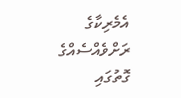އެމެރިކާގެ ރަށްވެއްސެއްގެ ގޮތުގައި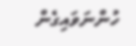ހުންނަވައިގެން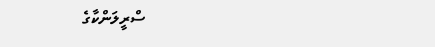ސްރީލަންކާގެ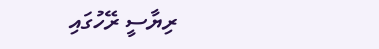ރިޔާސީ ރޭހުގައި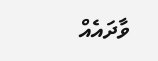ވާދައެއް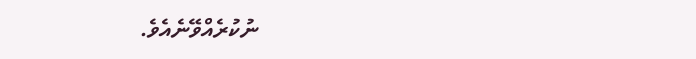ނުކުރެއްވޭނެއެވެ.